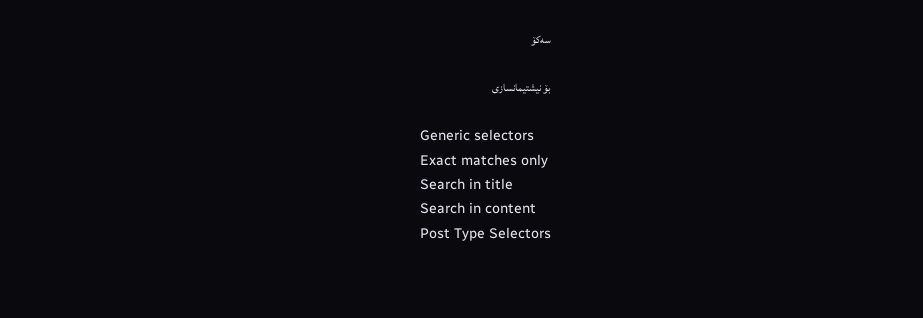سەکۆ

بۆ نیشتیمانسازی

Generic selectors
Exact matches only
Search in title
Search in content
Post Type Selectors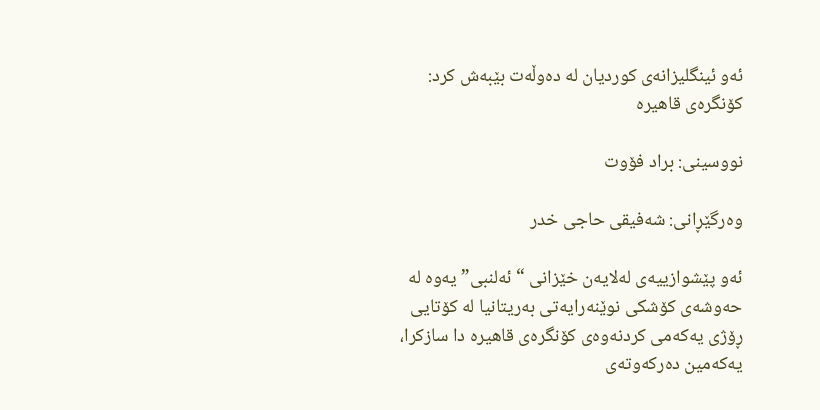ئەو ئینگلیزانەی کوردیان لە دەوڵەت بێبەش کرد: کۆنگرەی قاهیرە

نووسینی: براد فۆوت

وەرگێڕانی: شەفیقی حاجی خدر

ئەو پێشوازییەی لەلایەن خێزانی “ئەلنبی‌”یەوە لە حەوشەی کۆشکی نوێنەرایەتی بەریتانیا لە کۆتایی ڕۆژی یەکەمی کردنەوەی کۆنگرەی قاهیرە دا سازکرا، یەکەمین دەرکەوتەی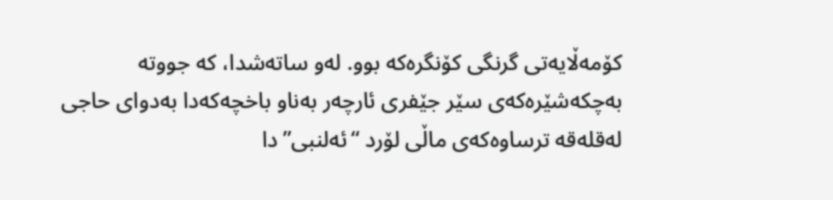کۆمەڵایەتی گرنگی کۆنگرەکە بوو. لەو ساتەشدا، کە جووتە بەچکەشێرەکەی سێر جێفری ئارچەر بەناو باخچەکەدا بەدوای حاجی لەقلەقە ترساوەکەی ماڵی لۆرد “ئەلنبی”دا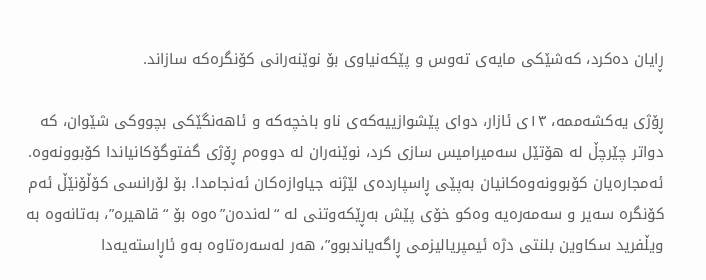ڕایان دەکرد، کەشێکی مایەی تەوس و پێکەنیاوی بۆ نوێنەرانی کۆنگرەکە سازاند.

ڕۆژی یەکشەممە، ١٣ی ئازار، دوای پێشوازییەکەی ناو باخچەکە و ئاهەنگێکی بچووکی شێوان، کە دواتر چێرچڵ لە هۆتێل سەمیرامیس سازی کرد، نوێنەران لە دووەم ڕۆژی گفتوگۆکانیاندا کۆبوونەوە. ئەمجارەیان کۆبوونەوەکانیان بەپێی ڕاسپاردەی لێژنە جیاوازەکان ئەنجامدا. بۆ لۆرانسی کۆڵۆنێڵ ئەم کۆنگرە سەیر و سەمەرەیە وەکو خۆی پێش بەڕێکەوتنی لە “لەندەن”ەوە بۆ “قاهیرە”، بەتانەوە بە ویڵفرید سکاوین بلنتی دژە ئیمپریالیزمی ڕاگەیاندبوو”، هەر لەسەرەتاوە بەو ئاڕاستەیەدا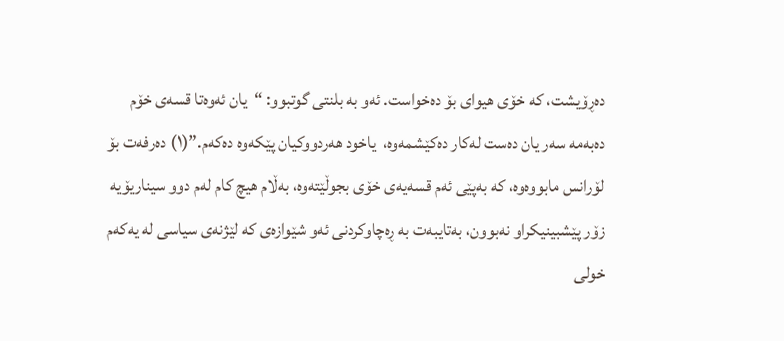دەڕۆیشت، کە خۆی هیوای بۆ دەخواست. ئەو بە بلنتی گوتبوو: “یان ئەوەتا قسەی خۆم دەبەمە سەر یان دەست لەکار دەکێشمەوە،  یاخود هەردووکیان پێکەوە دەکەم.”(١) دەرفەت بۆ لۆرانس مابووەوە، کە بەپێی ئەم قسەیەی خۆی بجوڵێتەوە، بەڵام هیچ کام لەم دوو سیناریۆیە زۆر پێشبینیکراو نەبوون، بەتایبەت بە ڕەچاوکردنی ئەو شێوازەی کە لێژنەی سیاسی لە یەکەم خولی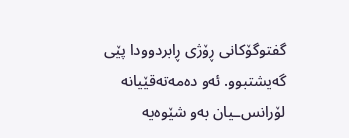گفتوگۆکانی ڕۆژی ڕابردوودا پێی گەیشتبوو. ئەو دەمەتەقێیانە لۆرانس‌ـیان بەو شێوەیە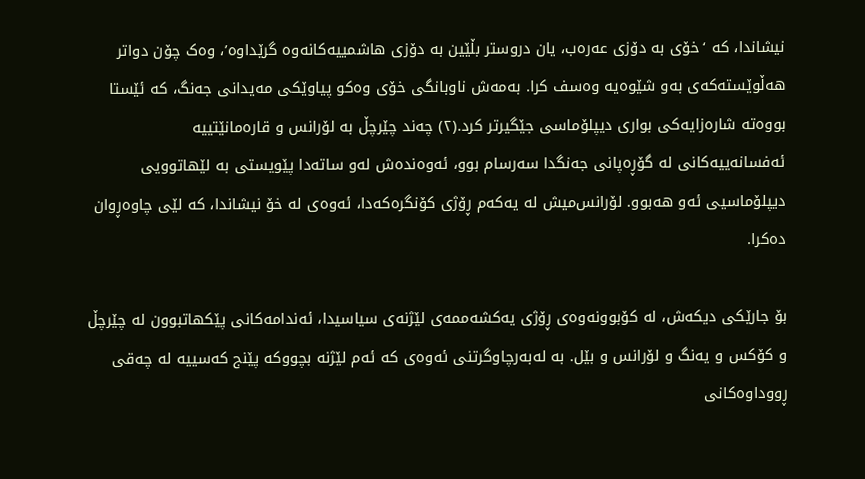نیشاندا، کە ‘خۆی بە دۆزی عەرەب، یان دروستر بڵێین بە دۆزی هاشمییەکانەوە گرێداوە’، وەک چۆن دواتر هەڵوێستەکەی بەو شێوەیە وەسف کرا. بەمەش ناوبانگی خۆی وەکو پیاوێکی مەیدانی جەنگ، کە ئێستا بووەتە شارەزایەکی بواری دیپلۆماسی جێگیرتر کرد.(٢) چەند چێرچڵ بە لۆرانس و قارەمانێتییە ئەفسانەییەکانی لە گۆڕەپانی جەنگدا سەرسام بوو، ئەوەندەش لەو ساتەدا پێویستی بە لێهاتوویی دیپلۆماسیی ئەو هەبوو. لۆرانس‌میش لە یەکەم ڕۆژی کۆنگرەکەدا، ئەوەی لە خۆ نیشاندا، کە لێی چاوەڕوان دەکرا.

بۆ جارێکی دیکەش، لە کۆبوونەوەی ڕۆژی یەکشەممەی لێژنەی سیاسیدا، ئەندامەکانی پێکهاتبوون لە چێرچڵ و کۆکس و یەنگ و لۆرانس و بێل. بە لەبەرچاوگرتنی ئەوەی کە ئەم لێژنە بچووکە پێنج کەسییە لە چەقی ڕووداوەکانی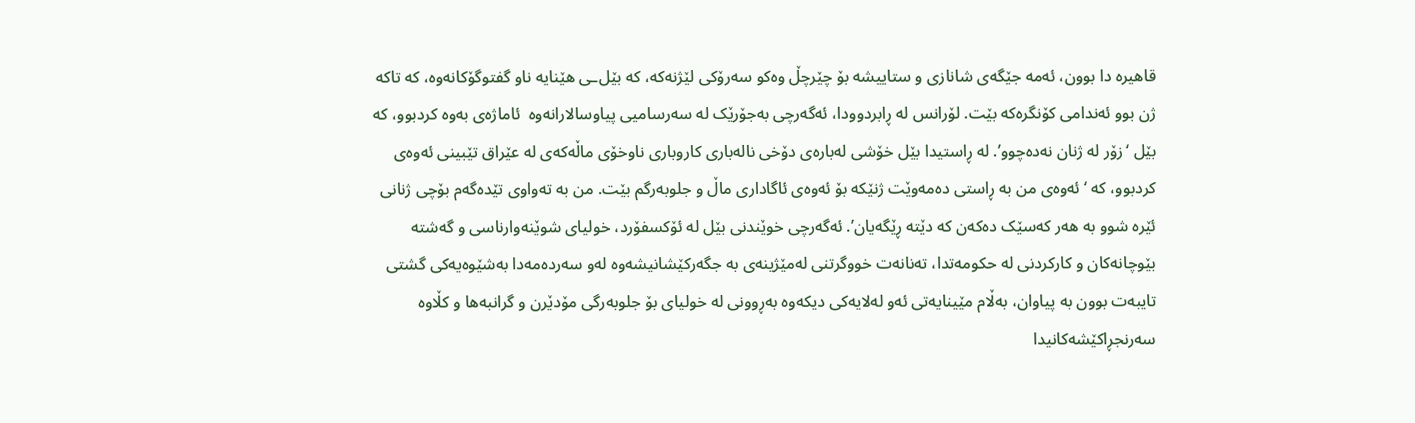قاهیرە دا بوون، ئەمە جێگەی شانازی و ستاییشە بۆ چێرچڵ وەکو سەرۆکی لێژنەکە، کە بێل‌ـی هێنایە ناو گفتوگۆکانەوە، کە تاکە ژن بوو ئەندامی کۆنگرەکە بێت. لۆرانس لە ڕابردوودا، ئەگەرچی بەجۆرێک لە سەرسامیی پیاوسالارانەوە  ئاماژەی بەوە کردبوو، کە بێل ‘زۆر لە ژنان نەدەچوو’. لە ڕاستیدا بێل خۆشی لەبارەی دۆخی نالەباری کاروباری ناوخۆی ماڵەکەی لە عێراق تێبینی ئەوەی کردبوو، کە ‘ئەوەی من بە ڕاستی دەمەوێت ژنێکە بۆ ئەوەی ئاگاداری ماڵ و جلوبەرگم بێت. من بە تەواوی تێدەگەم بۆچی ژنانی ئێرە شوو بە هەر کەسێک دەکەن کە دێتە ڕێگەیان’. ئەگەرچی خوێندنی بێل لە ئۆکسفۆرد، خولیای شوێنەوارناسی و گەشتە بێوچانەکان و کارکردنی لە حکومەتدا، تەنانەت خووگرتنی لەمێژینەی بە جگەرکێشانیشەوە لەو سەردەمەدا بەشێوەیەکی گشتی تایبەت بوون بە پیاوان، بەڵام مێینایەتی ئەو لەلایەکی دیکەوە بەڕوونی لە خولیای بۆ جلوبەرگی مۆدێرن و گرانبەها و کڵاوە سەرنجڕاکێشەکانیدا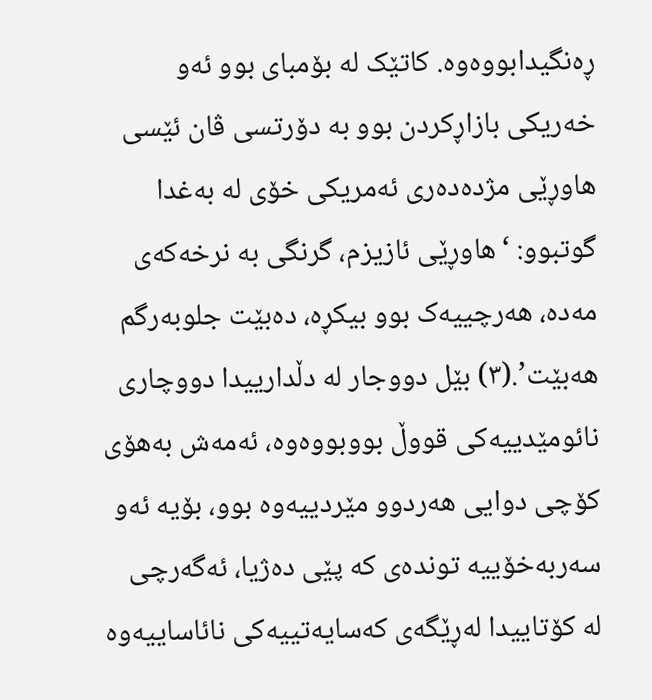ڕەنگیدابووەوە. کاتێک لە بۆمبای بوو ئەو خەریکی بازاڕکردن بوو بە دۆرتسی ڤان ئێسی هاوڕێی مژدەدەری ئەمریکی خۆی لە بەغدا گوتبوو: ‘هاوڕێی ئازیزم، گرنگی بە نرخەکەی مەدە، هەرچییەک بوو بیکڕە، دەبێت جلوبەرگم هەبێت’.(٣) بێل دووجار لە دڵدارییدا دووچاری نائومێدییەکی قووڵ بووبووەوە، ئەمەش بەهۆی کۆچی دوایی هەردوو مێردییەوە بوو، بۆیە ئەو سەربەخۆییە توندەی کە پێی دەژیا، ئەگەرچی لە کۆتاییدا لەڕێگەی کەسایەتییەکی نائاساییەوە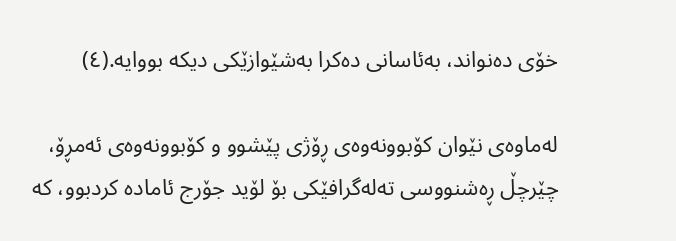خۆی دەنواند، بەئاسانی دەکرا بەشێوازێکی دیکە بووایە.(٤)

لەماوەی نێوان کۆبوونەوەی ڕۆژی پێشوو و کۆبوونەوەی ئەمڕۆ، چێرچڵ ڕەشنووسی تەلەگرافێکی بۆ لۆید جۆرج ئامادە کردبوو، کە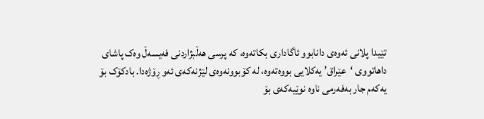تێیدا پلانی ئەوەی دانابوو ئاگاداری بکاتەوە، کە پرسی هەڵبژاردنی فەیسەڵ وەک پاشای داهاتووی ‘عێراق’ یەکلایی بووەتەوە، لە کۆبوونەوەی لێژنەکەی ئەو ڕۆژەدا. بادکۆک بۆ یەکەم جار بەفەرمی ناوە نوێیەکەی بۆ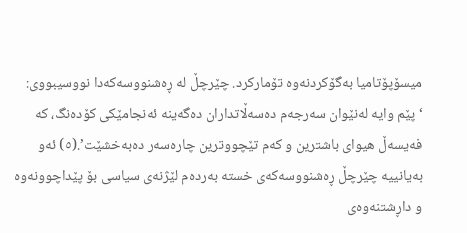میسۆپۆتامیا بەگۆکردنەوە تۆمارکرد. چێرچڵ لە ڕەشنووسەکەدا نووسیبووی: ‘پێم وایە لەنێوان سەرجەم دەسەڵاتداران دەگەینە ئەنجامێکی کۆدەنگ، کە فەیسەڵ هیوای باشترین و کەم تێچووترین چارەسەر دەبەخشێت’.(٥) ئەو بەیانییە چێرچڵ ڕەشنووسەکەی خستە بەردەم لێژنەی سیاسی بۆ پێداچوونەوە و داڕشتنەوەی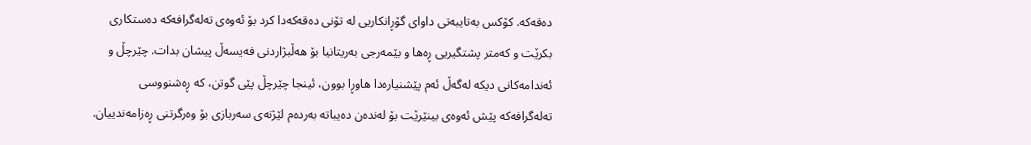دەقەکە. کۆکس بەتایبەتی داوای گۆڕانکاریی لە تۆنی دەقەکەدا کرد بۆ ئەوەی تەلەگرافەکە دەستکاری بکرێت و کەمتر پشتگیریی ڕەها و بێمەرجی بەریتانیا بۆ هەڵبژاردنی فەیسەڵ پیشان بدات. چێرچڵ و ئەندامەکانی دیکە لەگەڵ ئەم پێشنیارەدا هاوڕا بوون، ئینجا چێرچڵ پێی گوتن، کە ڕەشنووسی تەلەگرافەکە پێش ئەوەی بینێرێت بۆ لەندەن دەیباتە بەردەم لێژنەی سەربازی بۆ وەرگرتنی ڕەزامەندییان.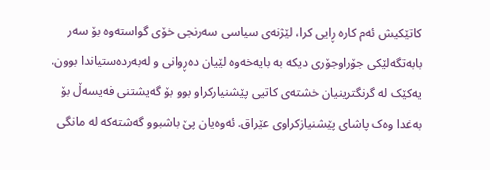کاتێکیش ئەم کارە ڕایی کرا، لێژنەی سیاسی سەرنجی خۆی گواستەوە بۆ سەر بابەتگەلێکی جۆراوجۆری دیکە بە بایەخەوە لێیان دەڕوانی و لەبەردەستیاندا بوون. یەکێک لە گرنگترینیان خشتەی کاتیی پێشنیارکراو بوو بۆ گەیشتنی فەیسەڵ بۆ بەغدا وەک پاشای پێشنیازکراوی عێراق. ئەوەیان پێ باشبوو گەشتەکە لە مانگی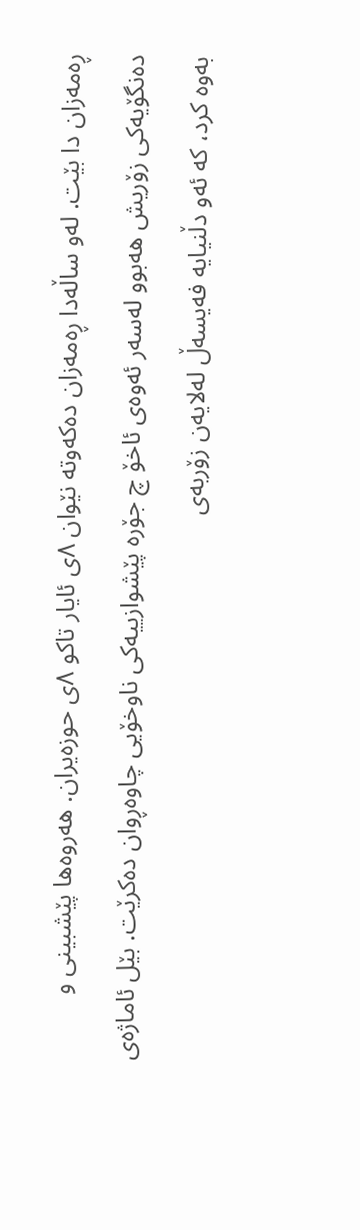ڕەمەزان دا بێت. لەو ساڵەدا ڕەمەزان دەکەوتە نێوان ٨ی ئایار تاکو ٨ی حوزەیران. هەروەها پێشبینی و دەنگۆیەکی زۆریش هەبوو لەسەر ئەوەی ئاخۆ چ جۆرە پێشوازییەکی ناوخۆیی چاوەڕوان دەکرێت. بێل ئاماژەی بەوە کرد، کە ئەو دڵنیایە فەیسەڵ لەلایەن زۆربەی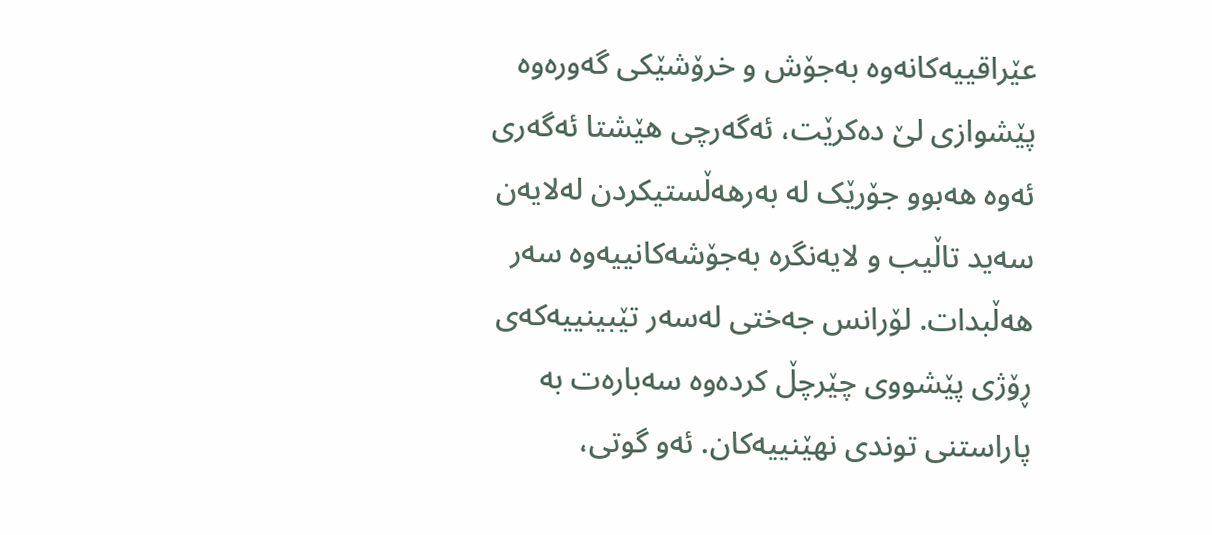عێراقییەکانەوە بەجۆش و خرۆشێکی گەورەوە پێشوازی لێ دەکرێت، ئەگەرچی هێشتا ئەگەری ئەوە هەبوو جۆرێک لە بەرهەڵستیکردن لەلایەن سەید تاڵیب و لایەنگرە بەجۆشەکانییەوە سەر هەڵبدات. لۆرانس جەختی لەسەر تێبینییەکەی ڕۆژی پێشووی چێرچڵ کردەوە سەبارەت بە پاراستنی توندی نهێنییەکان. ئەو گوتی،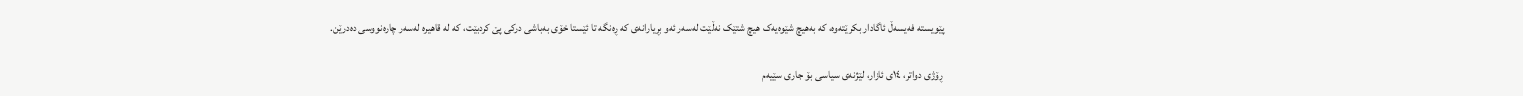پێویستە فەیسەڵ ئاگادار بکرێتەوە، کە بەهیچ شێوەیەک هیچ شتێک نەڵێت لەسەر ئەو بڕیارانەی کە ڕەنگە تا ئێستا خۆی بەباشی درکی پێ کردبێت، کە لە قاهیرە لەسەر چارەنووسی دەدرێن.

ڕۆژی دواتر، ١٤ی ئازار، لێژنەی سیاسی بۆ جاری سێیەم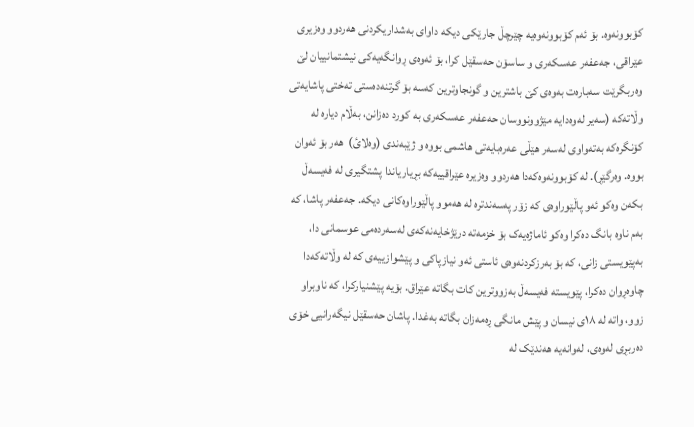کۆبوونەوە. بۆ ئەم کۆبوونەوەیە چێرچڵ جارێکی دیکە داوای بەشداریکردنی هەردوو وەزیری عێراقی، جەعفەر عەسکەری و ساسۆن حەسقێل کرا، بۆ ئەوەی ڕوانگەیەکی نیشتمانییان لێ وەربگرێت سەبارەت بەوەی کێ باشترین و گونجاوترین کەسە بۆ گرتنەدەستی تەختی پاشایەتی وڵاتەکە (سەیر لەوەدایە مێژوونووسان حەعفەر عەسکەری بە کورد دەزانن، بەڵام دیارە لە کۆنگرەکە بەتەواوی لەسەر هێڵی عەرەبایەتی هاشمی بووە و ژێبەندی (وەلائ)  هەر بۆ ئەوان بووە. وەرگێڕ). لە کۆبوونەوەکەدا هەردوو وەزیرە عێراقییەکە بڕیاریاندا پشتگیری لە فەیسەڵ بکەن وەکو ئەو پاڵێوراوەی کە زۆر پەسەندترە لە هەموو پاڵێوراوەکانی دیکە. جەعفەر پاشا، کە بەم ناوە بانگ دەکرا وەکو ئاماژەیەک بۆ خزمەتە درێژخایەنەکەی لەسەردەمی عوسمانی دا، بەپێویستی زانی، کە بۆ بەرزکردنەوەی ئاستی ئەو نیازپاکی و پێشوازییەی کە لە وڵاتەکەدا چاوەڕوان دەکرا، پێویستە فەیسەڵ بەزووترین کات بگاتە عێراق. بۆیە پێشنیارکرا، کە ناوبراو زوو، واتە لە ١٨ی نیسان و پێش مانگی ڕەمەزان بگاتە بەغدا. پاشان حەسقێل نیگەرانیی خۆی دەربڕی لەوەی، لەوانەیە هەندێک لە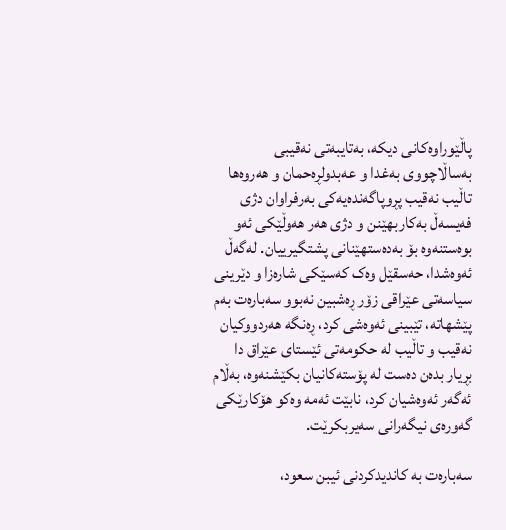پاڵێوراوەکانی دیکە، بەتایبەتی نەقیبی بەساڵاچووی بەغدا و عەبدولڕەحمان و هەروەها تاڵیب نەقیب پڕوپاگەندەیەکی بەرفراوان دژی فەیسەڵ بەکاربهێنن و دژی هەر هەوڵێکی ئەو بوەستنەوە بۆ بەدەستهێنانی پشتگیرییان. لەگەڵ ئەوەشدا، حەسقێل وەک کەسێکی شارەزا و دێرینی سیاسەتی عێراقی زۆر ڕەشبین نەبوو سەبارەت بەم پێشهاتە، تێبینی ئەوەشی کرد، ڕەنگە هەردووکیان نەقیب و تاڵیب لە حکومەتی ئێستای عێراق دا بڕیار بدەن دەست لە پۆستەکانیان بکێشنەوە، بەڵام ئەگەر ئەوەشیان کرد، نابێت ئەمە وەکو هۆکارێکی گەورەی نیگەرانی سەیربکرێت.

سەبارەت بە کاندیدکردنی ئیبن سعود،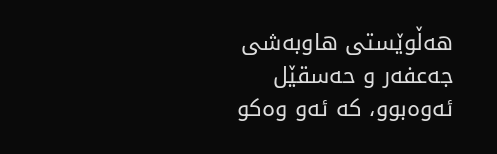هەڵوێستی هاوبەشی جەعفەر و حەسقێل ئەوەبوو، کە ئەو وەکو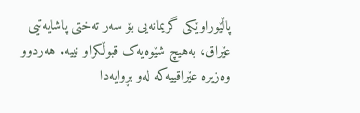پاڵێوراوێکی گریمانەیی بۆ سەر تەختی پاشایەتیی عێراق، بەهیچ شێوەیەک قبوڵکراو نییە. هەردوو وەزیرە عێراقییەکە لەو بڕوایەدا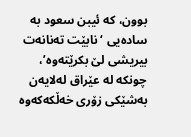بوون، کە ئیبن سعود بە سادەیی ‘نابێت تەنانەت بیریشی لێ بکرێتەوە’، چونکە لە عێراق لەلایەن بەشێکی زۆری خەڵکەکەوە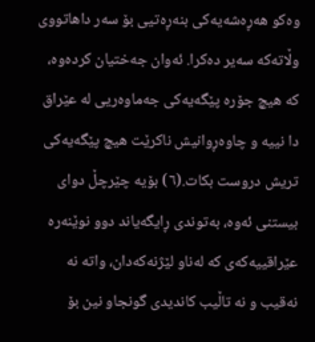وەکو هەڕەشەیەکی بنەڕەتیی بۆ سەر داهاتووی وڵاتەکە سەیر دەکرا. ئەوان جەختیان کردەوە، کە هیچ جۆرە پێگەیەکی جەماوەریی لە عێراق دا نییە و چاوەڕوانیش ناکرێت هیچ پێگەیەکی تریش دروست بکات.(٦) بۆیە چێرچڵ دوای بیستنی ئەوە، بەتوندی ڕایگەیاند دوو نوێنەرە عێراقییەکەی کە لەناو لێژنەکەدان، واتە نە نەقیب و نە تاڵیب کاندیدی گونجاو نین بۆ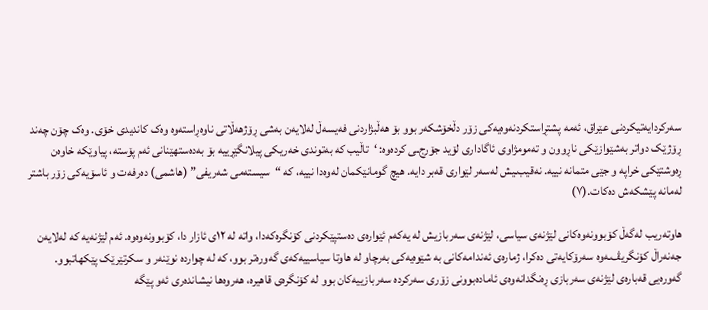سەرکردایەتیکردنی عێراق، ئەمە پشتڕاستکردنەوەیەکی زۆر دڵخۆشکەر بوو بۆ هەڵبژاردنی فەیسەڵ لەلایەن بەشی ڕۆژهەڵاتی ناوەڕاستەوە وەک کاندیدی خۆی. وەک چۆن چەند ڕۆژێک دواتر بەشێوازێکی ناڕوون و تەمومژاوی ئاگاداری لۆید جۆرج‌ـی کردەوە: ‘تاڵیب کە بەتوندی خەریکی پیلانگێڕییە بۆ بەدەستهێنانی ئەم پۆستە، پیاوێکە خاوەن ڕەوشتێکی خراپە و جێی متمانە نییە. نەقیب‌ـیش لەسەر لێواری قەبر دایە. هیچ گومانێکمان لەوەدا نییە، کە “سیستەمی شەریفی” (هاشمی) دەرفەت و ئاسۆیەکی زۆر باشتر لەمانە پێشکەش دەکات.(٧)

هاوتەریب لەگەڵ کۆبوونەوەکانی لێژنەی سیاسی، لێژنەی سەربازیش لە یەکەم ئێوارەی دەستپێکردنی کۆنگرەکەدا، واتە لە ١٢ی ئازار دا، کۆبوونەوەوە. ئەم لێژنەیە کە لەلایەن جەنەراڵ کۆنگریڤ‌ـەوە سەرۆکایەتی دەکرا، ژمارەی ئەندامەکانی بە شێوەیەکی بەرچاو لە هاوتا سیاسییەکەی گەورەتر بوو، کە لە چواردە نوێنەر و سکرتێرێک پێکهاتبوو. گەورەیی قەبارەی لێژنەی سەربازی ڕەنگدانەوەی ئامادەبوونی زۆری سەرکردە سەربازییەکان بوو لە کۆنگرەی قاهیرە، هەروەها نیشاندەری ئەو پێگە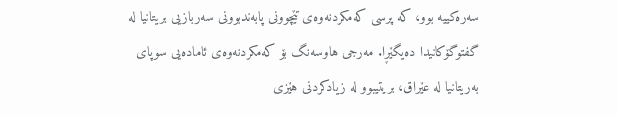سەرەکییە بوو، کە پرسی کەمکردنەوەی تێچوونی پابەندبوونی سەربازیی بریتانیا لە گفتوگۆکانیدا دەیگێڕا. مەرجی هاوسەنگ بۆ کەمکردنەوەی ئامادەیی سوپای بەریتانیا لە عێراق، بریتیبوو لە زیادکردنی هێزی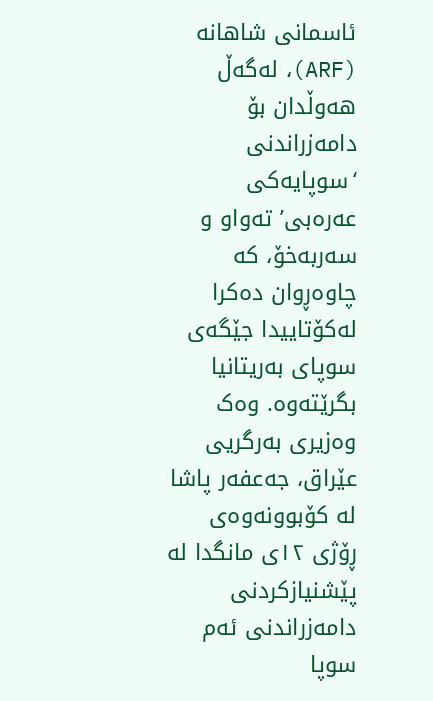ئاسمانی شاهانە (ARF)، لەگەڵ هەوڵدان بۆ دامەزراندنی ‘سوپایەکی عەرەبی’ تەواو و سەربەخۆ، کە چاوەڕوان دەکرا لەکۆتاییدا جێگەی سوپای بەریتانیا بگرێتەوە. وەک وەزیری بەرگریی عێراق، جەعفەر پاشا لە کۆبوونەوەی ڕۆژی ١٢ی مانگدا لە پێشنیازکردنی دامەزراندنی ئەم سوپا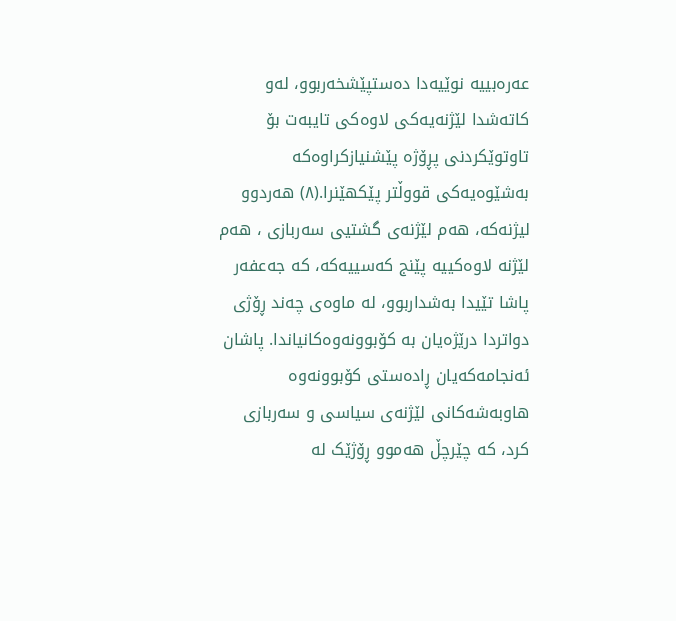عەرەبییە نوێیەدا دەستپێشخەربوو، لەو کاتەشدا لێژنەیەکی لاوەکی تایبەت بۆ تاوتوێکردنی پڕۆژە پێشنیازکراوەکە بەشێوەیەکی قووڵتر پێکهێنرا.(٨) هەردوو لیژنەکە، هەم لێژنەی گشتیی سەربازی ، هەم لێژنە لاوەکییە پێنج کەسییەکە، کە جەعفەر پاشا تێیدا بەشداربوو، لە ماوەی چەند ڕۆژی دواتردا درێژەیان بە کۆبوونەوەکانیاندا. پاشان ئەنجامەکەیان ڕادەستی کۆبوونەوە هاوبەشەکانی لێژنەی سیاسی و سەربازی کرد، کە چێرچڵ هەموو ڕۆژێک لە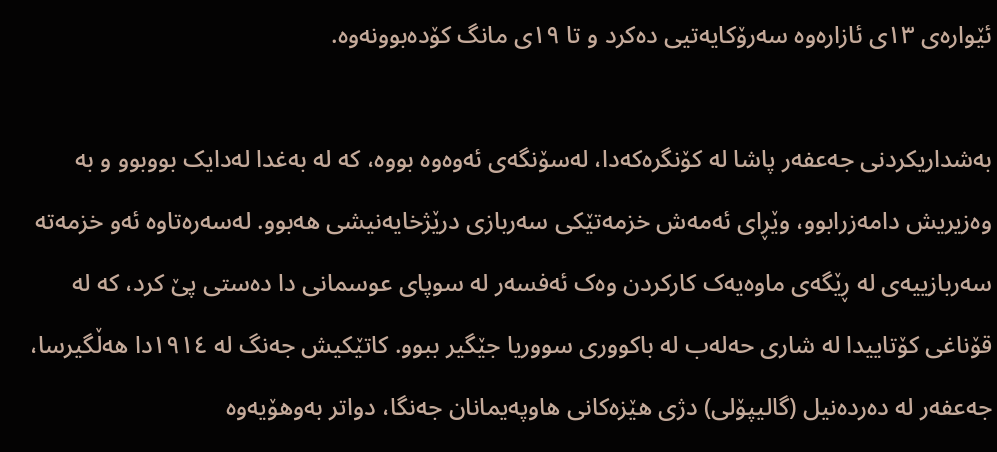ئێوارەی ١٣ی ئازارەوە سەرۆکایەتیی دەکرد و تا ١٩ی مانگ کۆدەبوونەوە.

بەشداریکردنی جەعفەر پاشا لە کۆنگرەکەدا، لەسۆنگەی ئەوەوە بووە، کە لە بەغدا لەدایک بووبوو و بە وەزیریش دامەزرابوو، وێڕای ئەمەش خزمەتێکی سەربازی درێژخایەنیشی هەبوو. لەسەرەتاوە ئەو خزمەتە سەربازییەی لە ڕێگەی ماوەیەک کارکردن وەک ئەفسەر لە سوپای عوسمانی دا دەستی پێ کرد، کە لە قۆناغی کۆتاییدا لە شاری حەلەب لە باکووری سووریا جێگیر ببوو. کاتێکیش جەنگ لە ١٩١٤دا هەڵگیرسا، جەعفەر لە دەردەنیل (گالیپۆلی) دژی هێزەکانی هاوپەیمانان جەنگا، دواتر بەوهۆیەوە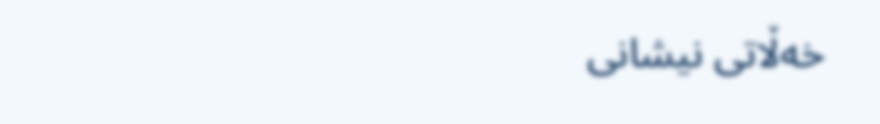خەڵاتی نیشانی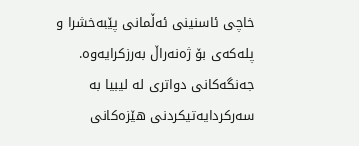خاچی ئاسنینی ئەڵمانی پێبەخشرا و پلەکەی بۆ ژەنەراڵ بەرزکرایەوە. جەنگەکانی دواتری لە لیبیا بە سەرکردایەتیکردنی هێزەکانی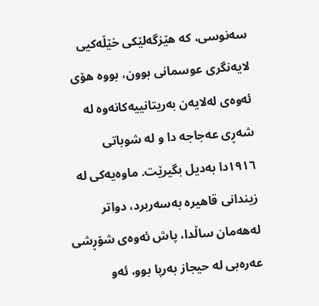سەنوسی، کە هێزگەلێکی خێڵەکیی لایەنگری عوسمانی بوون، بووە هۆی ئەوەی لەلایەن بەریتانییەکانەوە لە شەڕی عەجاجە دا و لە شوباتی ١٩١٦دا بەدیل بگیرێت. ماوەیەکی لە زیندانی قاهیرە بەسەربرد، دواتر لەهەمان ساڵدا، پاش ئەوەی شۆڕشی عەرەبی لە حیجاز بەرپا بوو، ئەو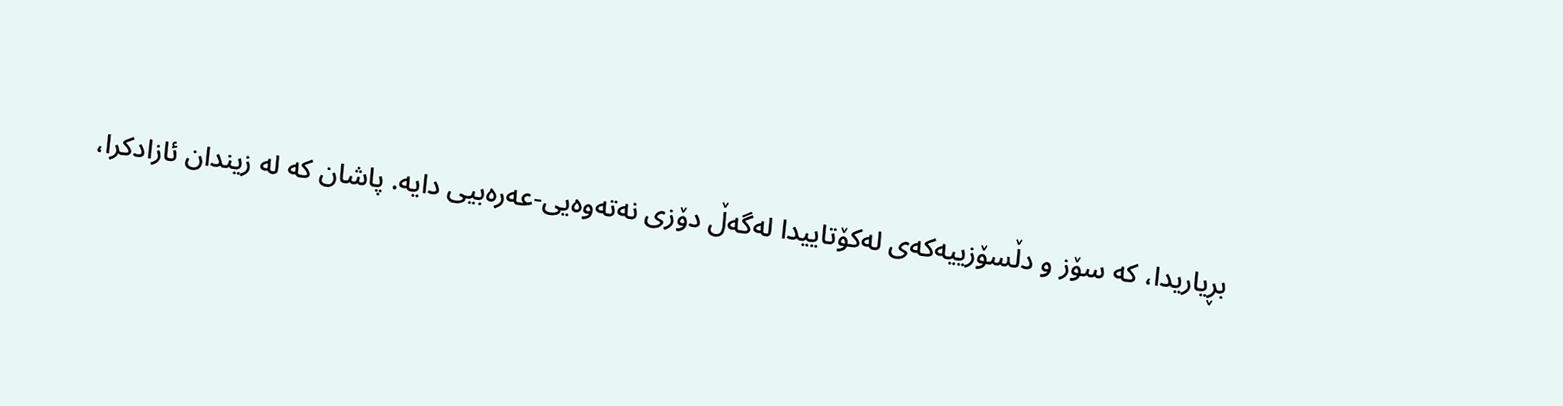بڕیاریدا، کە سۆز و دڵسۆزییەکەی لەکۆتاییدا لەگەڵ دۆزی نەتەوەیی-عەرەبیی دایە. پاشان کە لە زیندان ئازادکرا،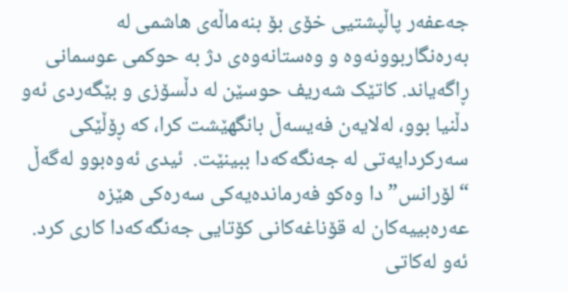جەعفەر پاڵپشتیی خۆی بۆ بنەماڵەی هاشمی لە بەرەنگاربوونەوە و وەستانەوەی دژ بە حوکمی عوسمانی ڕاگەیاند. کاتێک شەریف حوسێن لە دڵسۆزی و بێگەردی ئەو دڵنیا بوو، لەلایەن فەیسەڵ بانگهێشت کرا، کە ڕۆڵێکی سەرکردایەتی لە جەنگەکەدا ببینێت.  ئیدی ئەوەبوو لەگەڵ “لۆرانس”دا وەکو فەرماندەیەکی سەرەکی هێزە عەرەبییەکان لە قۆناغەکانی کۆتایی جەنگەکەدا کاری کرد. ئەو لەکاتی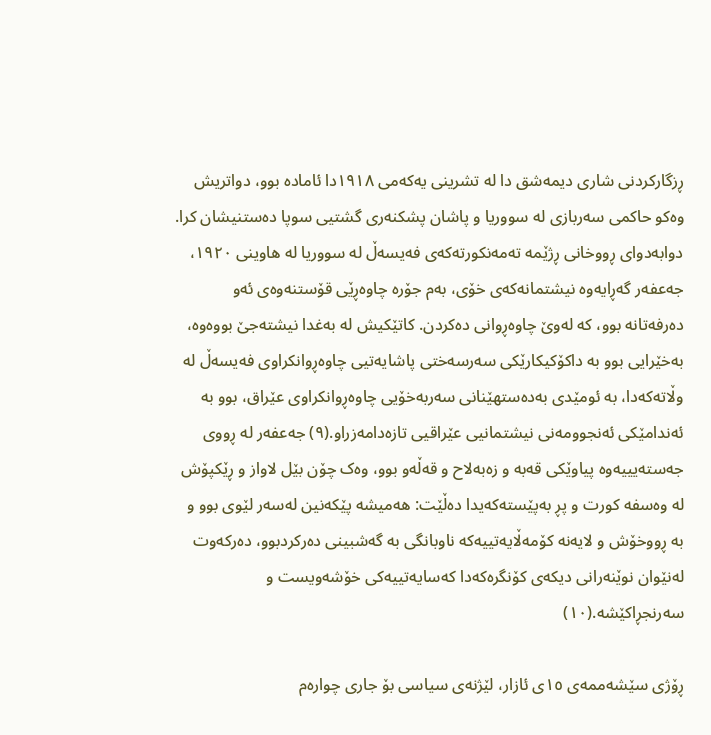ڕزگارکردنی شاری دیمەشق دا لە تشرینی یەکەمی ١٩١٨دا ئامادە بوو، دواتریش وەکو حاکمی سەربازی لە سووریا و پاشان پشکنەری گشتیی سوپا دەستنیشان کرا. دوابەدوای ڕووخانی ڕژێمە تەمەنکورتەکەی فەیسەڵ لە سووریا لە هاوینی ١٩٢٠، جەعفەر گەڕایەوە نیشتمانەکەی خۆی، بەم جۆرە چاوەڕێی قۆستنەوەی ئەو دەرفەتانە بوو، کە لەوێ چاوەڕوانی دەکردن. کاتێکیش لە بەغدا نیشتەجێ بووەوە، بەخێرایی بوو بە داکۆکیکارێکی سەرسەختی پاشایەتیی چاوەڕوانکراوی فەیسەڵ لە وڵاتەکەدا، بە ئومێدی بەدەستهێنانی سەربەخۆیی چاوەڕوانکراوی عێراق، بوو بە ئەندامێکی ئەنجوومەنی نیشتمانیی عێراقیی تازەدامەزراو.(٩) جەعفەر لە ڕووی جەستەیییەوە پیاوێکی قەبە و زەبەلاح و قەڵەو بوو، وەک چۆن بێل لاواز و ڕێکپۆش لە وەسفە کورت و پڕ بەپێستەکەیدا دەڵێت: هەمیشە پێکەنین لەسەر لێوی بوو و  بە ڕووخۆش و لایەنە کۆمەڵایەتییەکە ناوبانگی بە گەشبینی دەرکردبوو، دەرکەوت لەنێوان نوێنەرانی دیکەی کۆنگرەکەدا کەسایەتییەکی خۆشەویست و سەرنجڕاکێشە.(١٠)

ڕۆژی سێشەممەی ١٥ی ئازار، لێژنەی سیاسی بۆ جاری چوارەم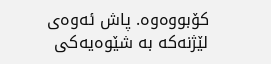کۆبووەوە. پاش ئەوەی لێژنەکە بە شێوەیەکی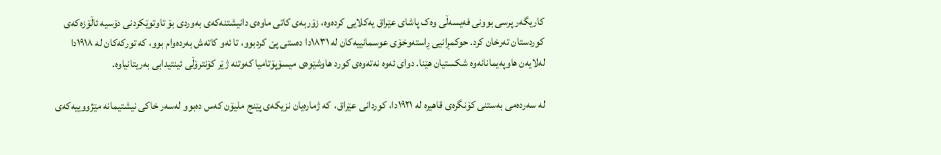کاریگەر پرسی بوونی فەیسەڵی وەک پاشای عێراق یەکلایی کردەوە، زۆربەی کاتی ماوەی دانیشتنەکەی بەوردی بۆ تاوتوێکردنی دۆسیە ئاڵۆزەکەی کوردستان تەرخان کرد. حوکمڕانیی ڕاستەوخۆی عوسمانییەکان لە ١٨٣١دا دەستی پێ کردبوو، تا ئەو کاتەش بەردەوام بوو، کە تورکەکان لە ١٩١٨دا لەلایەن هاوپەیمانانەوە شکستیان هێنا. دوای ئەوە نەتەوەی کورد هاوشێوەی میسۆپۆتامیا کەوتنە ژێر کۆنترۆڵی ئینتیدابی بەریتانیاوە.

لە سەردەمی بەستنی کۆنگرەی قاهیرە لە ١٩٢١دا، کوردانی عێراق،  کە ژمارەیان نزیکەی پێنج ملیۆن کەس دەبوو لەسەر خاکی نیشتیمانە مێژووییەکەی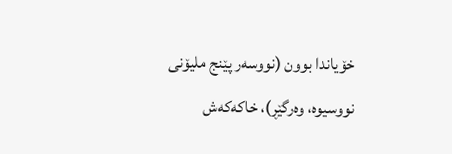خۆیاندا بوون (نووسەر پێنج ملیۆنی نووسیوە، وەرگێڕ)، خاکەکەش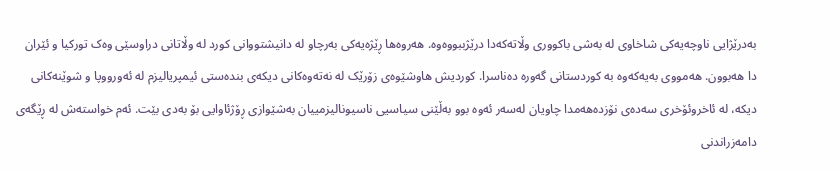بەدرێژایی ناوچەیەکی شاخاوی لە بەشی باکووری وڵاتەکەدا درێژببووەوە. هەروەها ڕێژەیەکی بەرچاو لە دانیشتووانی کورد لە وڵاتانی دراوسێی وەک تورکیا و ئێران دا هەبوون. هەمووی بەیەکەوە بە کوردستانی گەورە دەناسرا. کوردیش هاوشێوەی زۆرێک لە نەتەوەکانی دیکەی بندەستی ئیمپریالیزم لە ئەورووپا و شوێنەکانی دیکە، لە ئاخروئۆخری سەدەی نۆزدەهەمدا چاویان لەسەر ئەوە بوو بەڵێنی سیاسیی ناسیونالیزمییان بەشێوازی ڕۆژئاوایی بۆ بەدی بێت. ئەم خواستەش لە ڕێگەی دامەزراندنی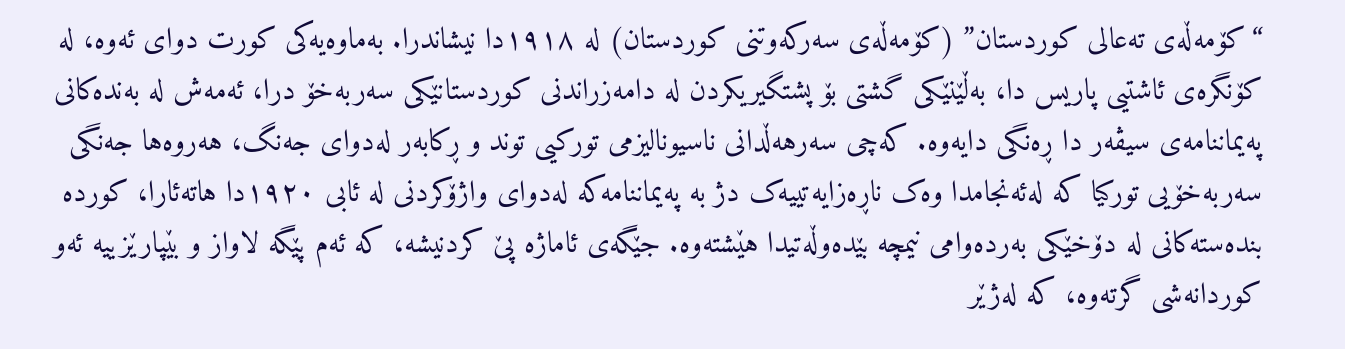“کۆمەڵەی تەعالی کوردستان” (کۆمەڵەی سەرکەوتنی کوردستان) لە ١٩١٨دا نیشاندرا. بەماوەیەکی کورت دوای ئەوە، لە کۆنگرەی ئاشتیی پاریس دا، بەڵێنێکی گشتی بۆ پشتگیریکردن لە دامەزراندنی کوردستانێکی سەربەخۆ درا، ئەمەش لە بەندەکانی پەیماننامەی سیڤەر دا ڕەنگی دایەوە. کەچی سەرهەڵدانی ناسیونالیزمی تورکیی توند و ڕکابەر لەدوای جەنگ، هەروەها جەنگی سەربەخۆیی تورکیا کە لەئەنجامدا وەک ناڕەزایەتییەک دژ بە پەیماننامەکە لەدوای واژۆکردنی لە ئابی ١٩٢٠دا هاتەئارا، کوردە بندەستەکانی لە دۆخێکی بەردەوامی نیمچە بێدەوڵەتیدا هێشتەوە. جێگەی ئاماژە پێ کردنیشە، کە ئەم پێگە لاواز و بێپارێزییە ئەو کوردانەشی گرتەوە، کە لەژێر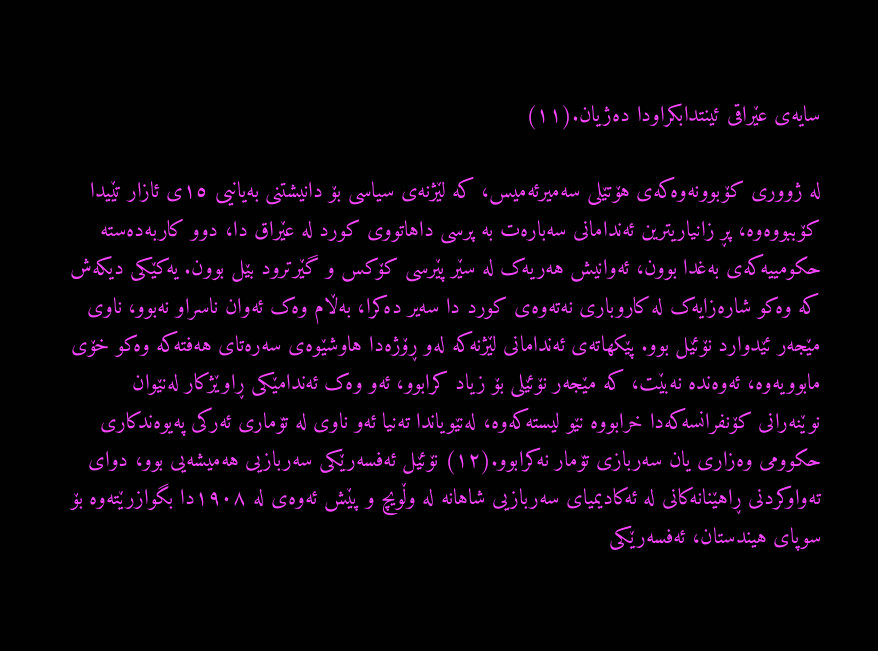سایەی عێراقی ئینتدابکراودا دەژیان.(١١)

لە ژووری کۆبوونەوەکەی هۆتێلی سەمیرئەمیس، کە لێژنەی سیاسی بۆ دانیشتنی بەیانیی ١٥ی ئازار تێیدا کۆببووەوە، پڕ زانیاریترین ئەندامانی سەبارەت بە پرسی داهاتووی کورد لە عێراق دا، دوو کاربەدەستە حکومییەکەی بەغدا بوون، ئەوانیش هەریەک لە سێر پێرسی کۆکس و گێرترود بێل بوون. یەكێکی دیکەش کە وەکو شارەزایەک لە کاروباری نەتەوەی کورد دا سەیر دەکرا، بەڵام وەک ئەوان ناسراو نەبوو، ناوی مێجەر ئێدوارد نۆئێل بوو. پێکهاتەی ئەندامانی لێژنەکە لەو ڕۆژەدا هاوشێوەی سەرەتای هەفتەکە وەکو خۆی مابوویەوە، ئەوەندە نەبێت، کە مێجەر نۆئێلی بۆ زیاد کرابوو، ئەو وەک ئەندامێکی ڕاوێژکار لەنێوان نوێنەرانی کۆنفرانسەکەدا خرابووە نێو لیستەکەوە، لەنێویاندا تەنیا ئەو ناوی لە تۆماری ئەرکی پەیوەندکاری حکوومی وەزاری یان سەربازی تۆمار نەکرابوو.(١٢) نۆئێل ئەفسەرێکی سەربازیی هەمیشەیی بوو، دوای تەواوکردنی ڕاهێنانەکانی لە ئەکادیمیای سەربازیی شاهانە لە وڵویچ و پێش ئەوەی لە ١٩٠٨دا بگوازرێتەوە بۆ سوپای هیندستان، ئەفسەرێکی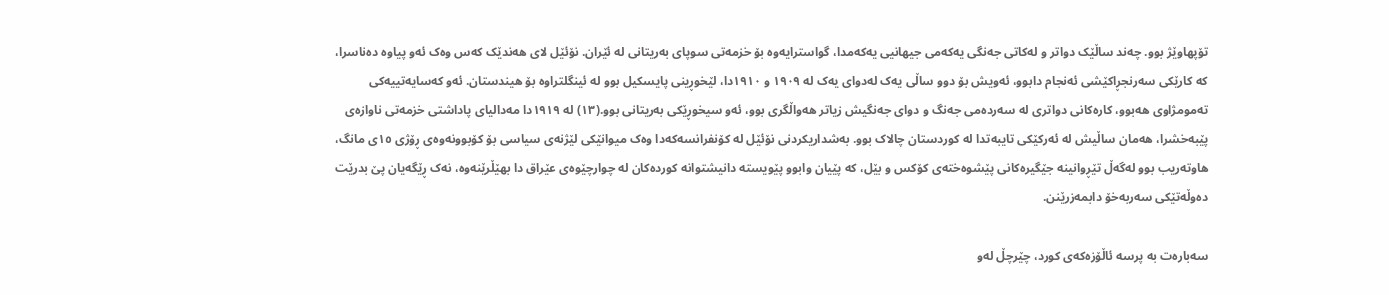تۆپهاوێژ بوو. چەند ساڵێک دواتر و لەکاتی جەنگی یەکەمی جیهانیی یەکەمدا، گواسترایەوە بۆ خزمەتی سوپای بەریتانی لە ئێران. نۆئێل لای هەندێک کەس وەک ئەو پیاوە دەناسرا، کە کارێکی سەرنجڕاکێشی ئەنجام دابوو، ئەویش بۆ دوو ساڵی یەک لەدوای یەک لە ١٩٠٩ و ١٩١٠دا، لێخوڕینی پایسکیل بوو لە ئینگلتراوە بۆ هیندستان. ئەو کەسایەتییەکی تەمومژاوی هەبوو، کارەکانی دواتری لە سەردەمی جەنگ و دوای جەنگیش زیاتر هەواڵگری بوو، ئەو سیخوڕێکی بەریتانی بوو.(١٣) لە ١٩١٩دا مەدالیای پاداشتی خزمەتی ناوازەی پێبەخشرا، هەمان ساڵیش لە ئەرکێکی تایبەتدا لە کوردستان چالاک بوو. بەشداریکردنی نۆئێل لە کۆنفرانسەکەدا وەک میوانێکی لێژنەی سیاسی بۆ کۆبوونەوەی ڕۆژی ١٥ی مانگ، هاوتەریب بوو لەگەڵ تێڕوانینە جێگیرەکانی پێشوەختەی کۆکس و بێل، کە پێیان وابوو پێویستە دانیشتوانە کوردەکان لە چوارچێوەی عێراق دا بهێڵرێنەوە، نەک ڕێگەیان پێ بدرێت دەوڵەتێکی سەربەخۆ دابمەزرێنن.

سەبارەت بە پرسە ئاڵۆزەکەی کورد، چێرچڵ لەو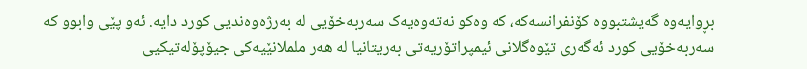بڕوایەوە گەیشتبووە کۆنفرانسەکە، کە وەکو نەتەوەیەک سەربەخۆیی لە بەرژەوەندیی کورد دایە. ئەو پێی وابوو کە سەربەخۆیی کورد ئەگەری تێوەگلانی ئیمپراتۆریەتی بەریتانیا لە هەر ململانێیەکی جیۆپۆلەتیکیی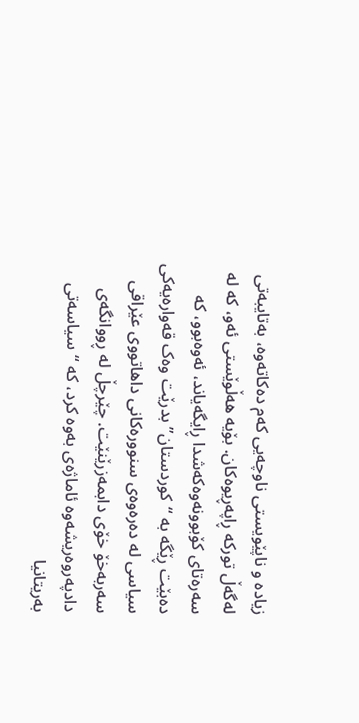زیادە و ناپێویستی ناوچەیی کەم دەکاتەوە، بەتایبەتی لەگەڵ تورکە ڕاپەڕیوەکان. بۆیە هەڵوێستی ئەو، کە لە سەرەتای کۆبوونەوەکەشدا ڕایگەیاند، ئەوەبوو، کە دەبێت ڕێگە بە “کوردستان” بدرێت وەک قەوارەیەکی سیاسی لە دەرەوەی سنوورەکانی داهاتووی عێراقی سەربەخۆ خۆی دابمەزرێنێت. چێرچڵ لە ڕووانگەی دادپەروەریشەوە ئاماژەی بەوە کرد، کە “سیاسەتی بەریتانیا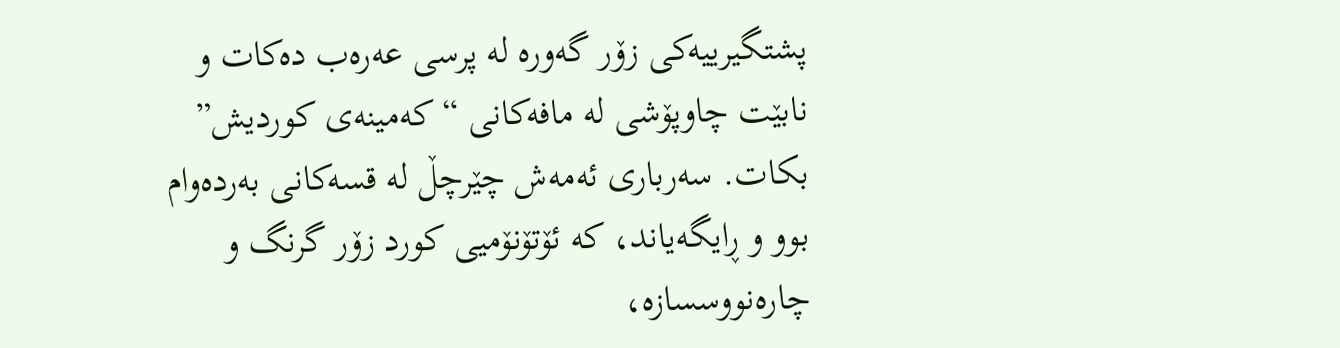پشتگیرییەکی زۆر گەورە لە پرسی عەرەب دەکات و نابێت چاوپۆشی لە مافەکانی “کەمینەی کوردیش” بکات. سەرباری ئەمەش چێرچڵ لە قسەکانی بەردەوام بوو و ڕایگەیاند، کە ئۆتۆنۆمیی کورد زۆر گرنگ و چارەنووسسازە،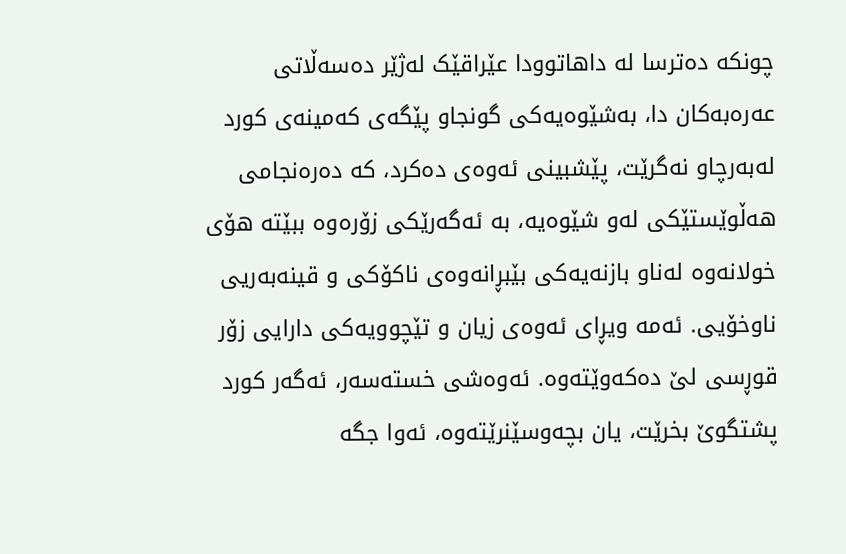چونکە دەترسا لە داهاتوودا عێراقێک لەژێر دەسەڵاتی عەرەبەکان دا، بەشێوەیەکی گونجاو پێگەی کەمینەی کورد لەبەرچاو نەگرێت، پێشبینی ئەوەی دەکرد، کە دەرەنجامی هەڵوێستێکی لەو شێوەیە، بە ئەگەرێکی زۆرەوە ببێتە هۆی خولانەوە لەناو بازنەیەکی بێبڕانەوەی ناکۆکی و قینەبەریی ناوخۆیی. ئەمە ویڕای ئەوەی زیان و تێچوویەکی دارایی زۆر قوڕسی لێ دەکەوێتەوە. ئەوەشی خستەسەر، ئەگەر کورد پشتگوێ بخرێت، یان بچەوسێنرێتەوە، ئەوا جگە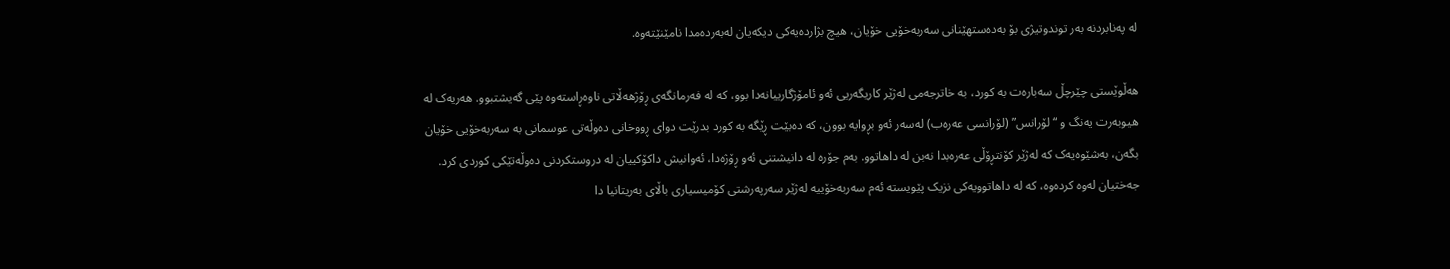لە پەنابردنە بەر توندوتیژی بۆ بەدەستهێنانی سەربەخۆیی خۆیان، هیچ بژاردەیەکی دیکەیان لەبەردەمدا نامێنێتەوە.

هەڵوێستی چێرچڵ سەبارەت بە کورد، بە خاترجەمی لەژێر کاریگەریی ئەو ئامۆژگارییانەدا بوو، کە لە فەرمانگەی ڕۆژهەڵاتی ناوەڕاستەوە پێی گەیشتبوو. هەریەک لە هیوبەرت یەنگ و “لۆرانس” (لۆرانسی عەرەب) لەسەر ئەو بڕوایە بوون، کە دەبێت ڕێگە بە کورد بدرێت دوای ڕووخانی دەوڵەتی عوسمانی بە سەربەخۆیی خۆیان بگەن، بەشێوەیەک کە لەژێر کۆنتڕۆڵی عەرەبدا نەبن لە داهاتوو. بەم جۆرە لە دانیشتنی ئەو ڕۆژەدا، ئەوانیش داکۆکییان لە دروستکردنی دەوڵەتێکی کوردی کرد. جەختیان لەوە کردەوە، کە لە داهاتوویەکی نزیک پێویستە ئەم سەربەخۆییە لەژێر سەرپەرشتی کۆمیسیاری باڵای بەریتانیا دا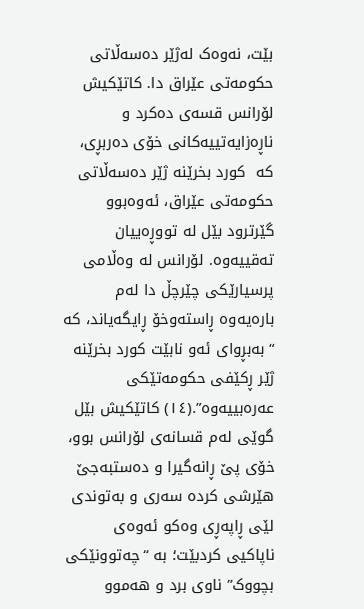بێت، نەوەک لەژێر دەسەڵاتی حکومەتی عێراق دا. کاتێکیش لۆرانس قسەی دەکرد و ناڕەزایەتییەکانی خۆی دەربڕی، کە  کورد بخرێنە ژێر دەسەڵاتی حکومەتی عێراق، ئەوەبوو گێرترود بێل لە تووڕەییان تەقییەوە. لۆرانس لە وەڵامی پرسیارێکی چێرچڵ دا لەم بارەیەوە ڕاستەوخۆ ڕایگەیاند، کە “بەبڕوای ئەو نابێت کورد بخرێنە ژێر ڕکێفی حکومەتێکی عەرەبییەوە”.(١٤) کاتێکیش بێل گوێی لەم قسانەی لۆرانس بوو، خۆی پێ ڕانەگیرا و دەستبەجێ هێرشی کردە سەری و بەتوندی لێی ڕاپەڕی وەکو ئەوەی ناپاکیی کردبێت؛ بە “چەتوونێکی بچووک” ناوی برد و هەموو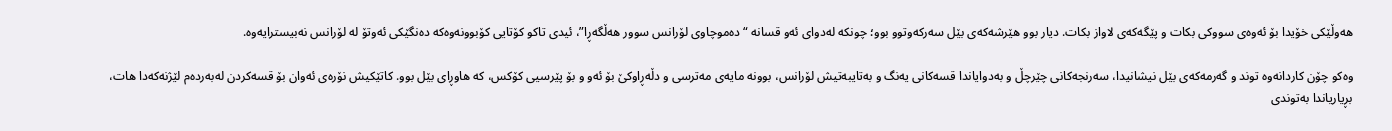هەوڵێکی خۆیدا بۆ ئەوەی سووکی بکات و پێگەکەی لاواز بکات. دیار بوو هێرشەکەی بێل سەرکەوتوو بوو؛ چونکە لەدوای ئەو قسانە “دەموچاوی لۆرانس سوور هەڵگەڕا”، ئیدی تاکو کۆتایی کۆبوونەوەکە دەنگێکی ئەوتۆ لە لۆرانس نەبیسترایەوە.

وەکو چۆن کاردانەوە توند و گەرمەکەی بێل نیشانیدا، سەرنجەکانی چێرچڵ و بەدوایاندا قسەکانی یەنگ و بەتایبەتیش لۆرانس، بوونە مایەی مەترسی و دڵەڕاوکێ بۆ ئەو و بۆ پێرسیی کۆکس، کە هاوڕای بێل بوو. کاتێکیش نۆرەی ئەوان بۆ قسەکردن لەبەردەم لێژنەکەدا هات، بڕیاریاندا بەتوندی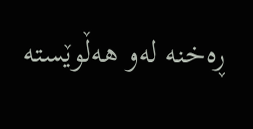ڕەخنە لەو هەڵوێستە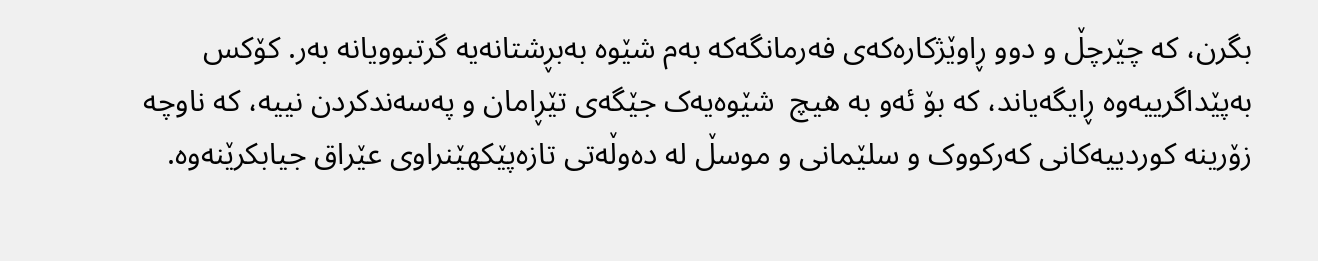بگرن، کە چێرچڵ و دوو ڕاوێژکارەکەی فەرمانگەکە بەم شێوە بەبڕشتانەیە گرتبوویانە بەر. کۆکس بەپێداگرییەوە ڕایگەیاند، کە بۆ ئەو بە هیچ  شێوەیەک جێگەی تێڕامان و پەسەندکردن نییە، کە ناوچە زۆرینە کوردییەکانی کەرکووک و سلێمانی و موسڵ لە دەوڵەتی تازەپێکهێنراوی عێراق جیابکرێنەوە.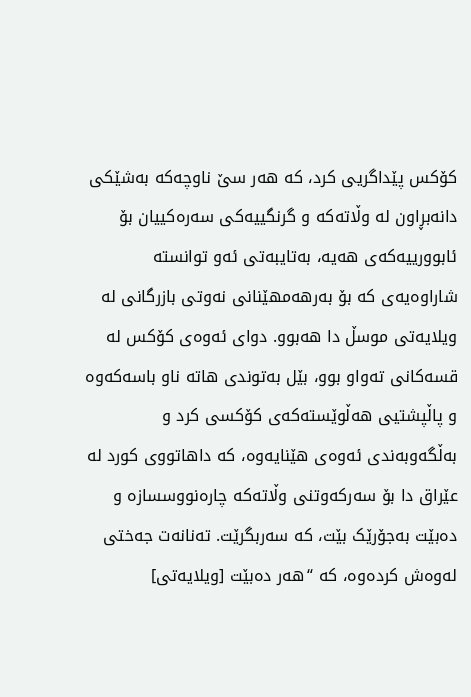کۆکس پێداگریی کرد، کە هەر سێ ناوچەکە بەشێکی دانەبڕاون لە وڵاتەکە و گرنگییەکی سەرەکییان بۆ ئابوورییەکەی هەیە، بەتایبەتی ئەو توانستە شاراوەیەی کە بۆ بەرهەمهێنانی نەوتی بازرگانی لە ویلایەتی موسڵ دا هەبوو. دوای ئەوەی کۆکس لە قسەکانی تەواو بوو، بێل بەتوندی هاتە ناو باسەکەوە و پاڵپشتیی هەڵوێستەکەی کۆکسی کرد و بەڵگەوبەندی ئەوەی هێنایەوە، کە داهاتووی کورد لە عێراق دا بۆ سەرکەوتنی وڵاتەکە چارەنووسسازە و دەبێت بەجۆرێک بێت، کە سەربگرێت. تەنانەت جەختی لەوەش کردەوە، کە “هەر دەبێت [ویلایەتی]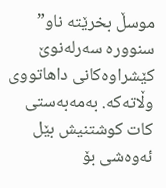موسڵ بخرێتە ناو” سنوورە سەرلەنوێ کێشراوەکانی داهاتووی وڵاتەکە. بەمەبەستی کات کوشتنیش بێل ئەوەشی بۆ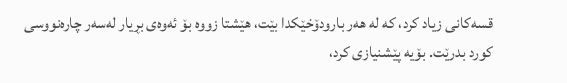قسەکانی زیاد کرد، کە لە هەر بارودۆخێکدا بێت، هێشتا زووە بۆ ئەوەی بڕیار لەسەر چارەنووسی کورد بدرێت. بۆیە پێشنیازی کرد،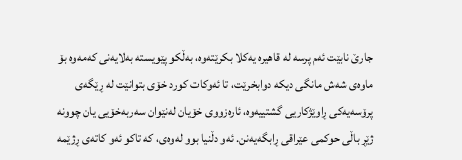جارێ نابێت ئەم پرسە لە قاهیرە یەکلا بکرێتەوە، بەڵکو پێویستە بەلایەنی کەمەوە بۆ ماوەی شەش مانگی دیکە دوابخرێت، تا ئەوکات کورد خۆی بتوانێت لە ڕێگەی پرۆسەیەکی ڕاوێژکاریی گشتییەوە، ئارەزووی خۆیان لەنێوان سەربەخۆیی یان چوونە ژێڕ باڵی حوکمی عێراقی ڕابگەیەنن. ئەو دڵنیا بوو لەوەی، کە تاکو ئەو کاتەی ڕژێمە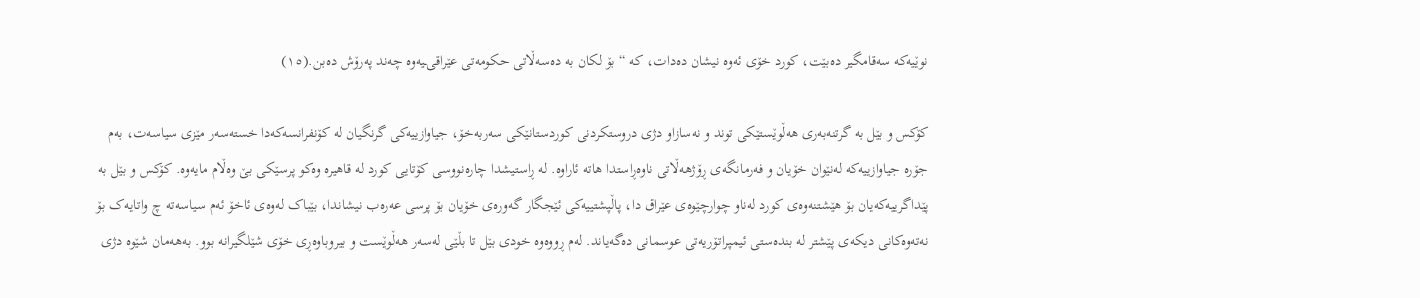نوێیەکە سەقامگیر دەبێت، کورد خۆی ئەوە نیشان دەدات، کە “بۆ لکان بە دەسەڵاتی حکومەتی عێراقی‌ـیەوە چەند پەرۆش دەبن.(١٥)

کۆکس و بێل بە گرتنەبەری هەڵوێستێکی توند و نەسازاو دژی دروستکردنی کوردستانێکی سەربەخۆ، جیاوازییەکی گرنگیان لە کۆنفرانسەکەدا خستەسەر مێزی سیاسەت، بەم جۆرە جیاوازییەکە لەنێوان خۆیان و فەرمانگەی ڕۆژهەڵاتی ناوەڕاستدا هاتە ئاراوە. لە ڕاستیشدا چارەنووسی کۆتایی کورد لە قاهیرە وەکو پرسێکی بێ وەڵام مایەوە. کۆکس و بێل بە پێداگرییەکەیان بۆ هێشتنەوەی کورد لەناو چوارچێوەی عێراق دا، پاڵپشتییەکی ئێجگار گەورەی خۆیان بۆ پرسی عەرەب نیشاندا، بێباک لەوەی ئاخۆ ئەم سیاسەتە چ واتایەک بۆ نەتەوەکانی دیکەی پێشتر لە بندەستی ئیمپراتۆریەتی عوسمانی دەگەیاند. لەم ڕووەوە خودی بێل تا بڵێی لەسەر هەڵوێست و بیروباوەڕی خۆی شێلگیرانە بوو. بەهەمان شێوە دژی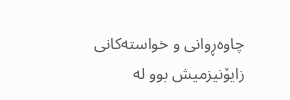چاوەڕوانی و خواستەکانی زایۆنیزمیش بوو لە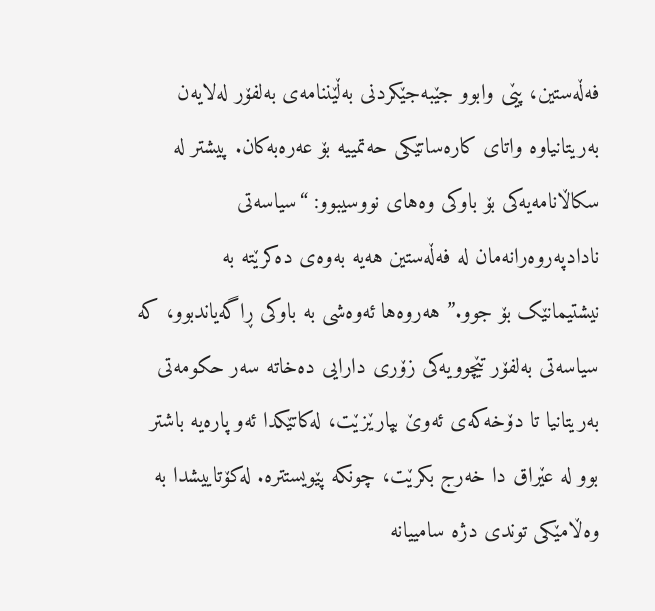فەڵەستین، پێی وابوو جێبەجێکردنی بەڵێننامەی بەلفۆر لەلایەن بەریتانیاوە واتای کارەساتێکی حەتمییە بۆ عەرەبەکان. پیشتر لە سکاڵانامەیەکی بۆ باوکی وەهای نووسیبوو: “سیاسەتی نادادپەروەرانەمان لە فەڵەستین هەیە بەوەی دەکرێتە بە نیشتیمانێک بۆ جوو.” هەروەها ئەوەشی بە باوکی ڕاگەیاندبوو، کە سیاسەتی بەلفۆر تێچوویەکی زۆری دارایی دەخاتە سەر حکومەتی بەریتانیا تا دۆخەکەی ئەوێ بپارێزێت، لەکاتێکدا ئەو پارەیە باشتر بوو لە عێراق دا خەرج بکرێت، چونکە پێویستترە. لەکۆتاییشدا بە وەڵامێکی توندی دژە سامییانە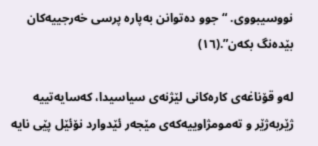نووسیبووی. “جوو دەتوانن بەپارە پرسی خەرجییەکان بێدەنگ بکەن”.(١٦)

لەو قۆناغەی کارەکانی لێژنەی سیاسیدا، کەسایەتییە ژێربەژێر و تەمومژاوییەکەی مێجەر ئێدوارد نۆئێل پێی نایە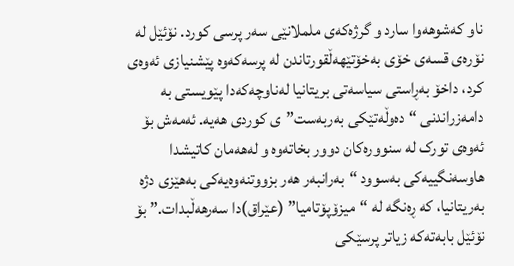ناو کەشوهەوا سارد و گرژەکەی ململانێی سەر پرسی کورد. نۆئێل لە نۆرەی قسەی خۆی بەخۆتێهەڵقورتاندن لە پرسەکەوە پێشنیازی ئەوەی کرد، داخۆ بەڕاستی سیاسەتی بریتانیا لەناوچەکەدا پێویستی بە دامەزراندنی “دەوڵەتێکی بەربەست”ی کوردی هەیە. ئەمەش بۆ ئەوەی تورک لە سنوورەکان دوور بخاتەوە و لەهەمان کاتیشدا هاوسەنگییەکی بەسوود “بەرانبەر هەر بزووتنەوەیەکی بەهێزی دژە بەریتانیا، کە ڕەنگە لە “میزۆپۆتامیا” (عێراق)دا سەرهەڵبدات.” بۆ نۆئێل بابەتەکە زیاتر پرسێکی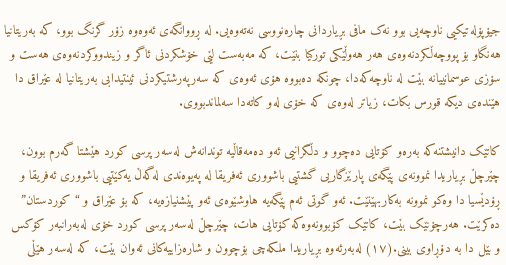جیۆپۆلەتیکیی ناوچەیی بوو نەک مافی بڕیاردانی چارەنووسی نەتەوەیی. لە ڕووانگەی ئەوەوە زۆر گرنگ بوو، کە بەریتانیا هەنگاو بۆ پووچەڵکردنەوەی هەر هەوڵێکی تورکیا بنێت، کە مەبەست لێی خۆشکردنی ئاگر و زیندووکردنەوەی هەست و سۆزی عوسمانییانە بێت لە ناوچەکەدا، چونکە دەبووە هۆی ئەوەی کە سەرپەرشتیکردنی ئینتیدابی بەریتانیا لە عێراق دا هێندەی دیکە قورس بکات، زیاتر لەوەی کە خۆی لەو کاتەدا سەلماندبووی.

کاتێک دانیشتنەکە بەرەو کۆتایی دەچوو و دڵگرانیی ئەو دەمەقاڵیە توندانەش لەسەر پرسی کورد هێشتا گەرم بوون، چێرچڵ بڕیاریدا نموونەی پێگەی پارێزگاریی گشتیی باشووری ئەفریقا لە پەیوەندی لەگەڵ یەکێتیی باشووری ئەفریقا و ڕۆدێسیا دا وەکو نموونە بەکاربهێنێت. ئەو گوتی ئەم پێگەیە هاوشێوەی ئەو پێشنیازەیە، کە بۆ عێراق و “کوردستان” دەکرێت. هەرچۆنێک بێت، کاتێک کۆبوونەوەکە کۆتایی هات، چێرچڵ لەسەر پرسی کورد خۆی لەبەرانبەر کۆکس و بێل دا بە دۆڕاوی بینی.(١٧) لەبەرئەوە بڕیاریدا ملکەچی بۆچوون و شارەزاییەکانی ئەوان بێت، کە لەسەر هێڵی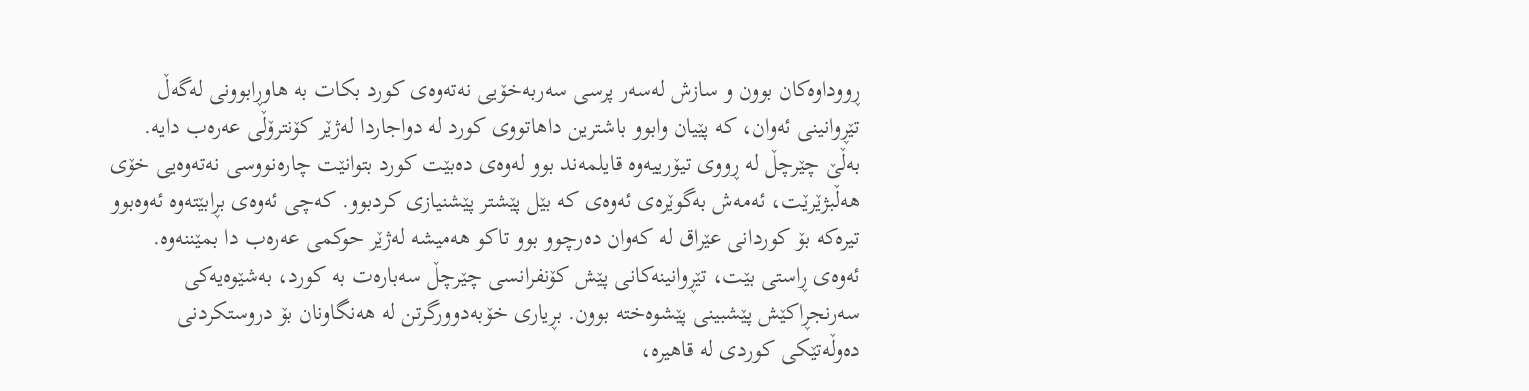ڕووداوەکان بوون و سازش لەسەر پرسی سەربەخۆیی نەتەوەی کورد بکات بە هاوڕابوونی لەگەڵ تێڕوانینی ئەوان، کە پێیان وابوو باشترین داهاتووی کورد لە دواجاردا لەژێر کۆنترۆڵی عەرەب دایە. بەڵێ چێرچڵ لە ڕووی تیۆرییەوە قایلمەند بوو لەوەی دەبێت کورد بتوانێت چارەنووسی نەتەوەیی خۆی هەڵبژێرێت، ئەمەش بەگوێرەی ئەوەی کە بێل پێشتر پێشنیازی کردبوو. کەچی ئەوەی بڕابێتەوە ئەوەبوو تیرەکە بۆ کوردانی عێراق لە کەوان دەرچوو بوو تاکو هەمیشە لەژێر حوکمی عەرەب دا بمێننەوە. ئەوەی ڕاستی بێت، تێڕوانینەکانی پێش کۆنفرانسی چێرچڵ سەبارەت بە کورد، بەشێوەیەکی سەرنجڕاکێش پێشبینی پێشوەختە بوون. بڕیاری خۆبەدوورگرتن لە هەنگاونان بۆ دروستکردنی دەوڵەتێکی کوردی لە قاهیرە،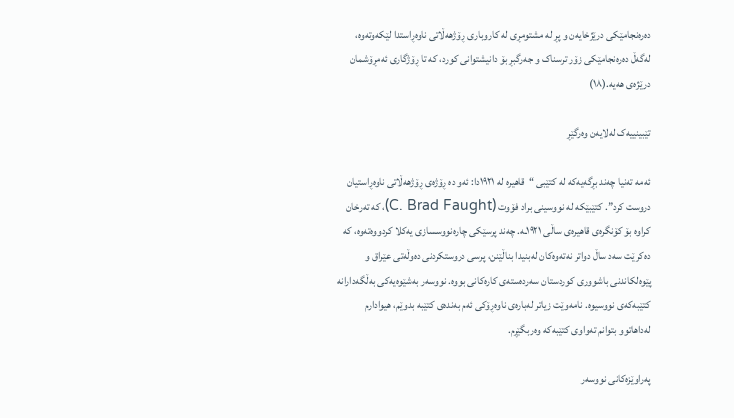دەرەنجامێکی درێژخایەن و پڕ لە مشتومڕی لە کاروباری ڕۆژهەڵاتی ناوەڕاستدا لێکەوتەوە، لەگەڵ دەرەنجامێکی زۆر ترسناک و جەرگبڕ بۆ دانیشتوانی کورد، کە تا ڕۆژگاری ئەمڕۆشمان درێژەی هەیە.(١٨)

تێبینییەک لەلایەن وەرگێڕ

ئەمە تەنیا چەند بڕگەیەکە لە کتێبی “قاهیرە لە ١٩٢١دا: ئەو دە ڕۆژەی ڕۆژهەڵاتی ناوەڕاستیان دروست کرد”. کتێبێکە لە نووسینی براد فۆوت (C. Brad Faught)، کە تەرخان کراوە بۆ کۆنگرەی قاهیرەی ساڵی ١٩٢١ـە. چەند پرسێکی چارەنووسسازی یەکلا کردووەتەوە، کە دەکرێت سەد ساڵ دواتر نەتەوەکان لەبنیدا بناڵێنن، پرسی دروستکردنی دەوڵەتی عێراق و پێوەلکاندنی باشووری کوردستان سەردەستەی کارەکانی بووە. نووسەر بەشێوەیەکی بەڵگەدارانە کتێبەکەی نووسیوە. نامەوێت زیاتر لەبارەی ناوەڕۆکی ئەم بەندەی کتێبە بدوێم، هیوادارم لەداهاتوو بتوانم تەواوی کتێبەکە وەربگێڕم.

پەراوێزەکانی نووسەر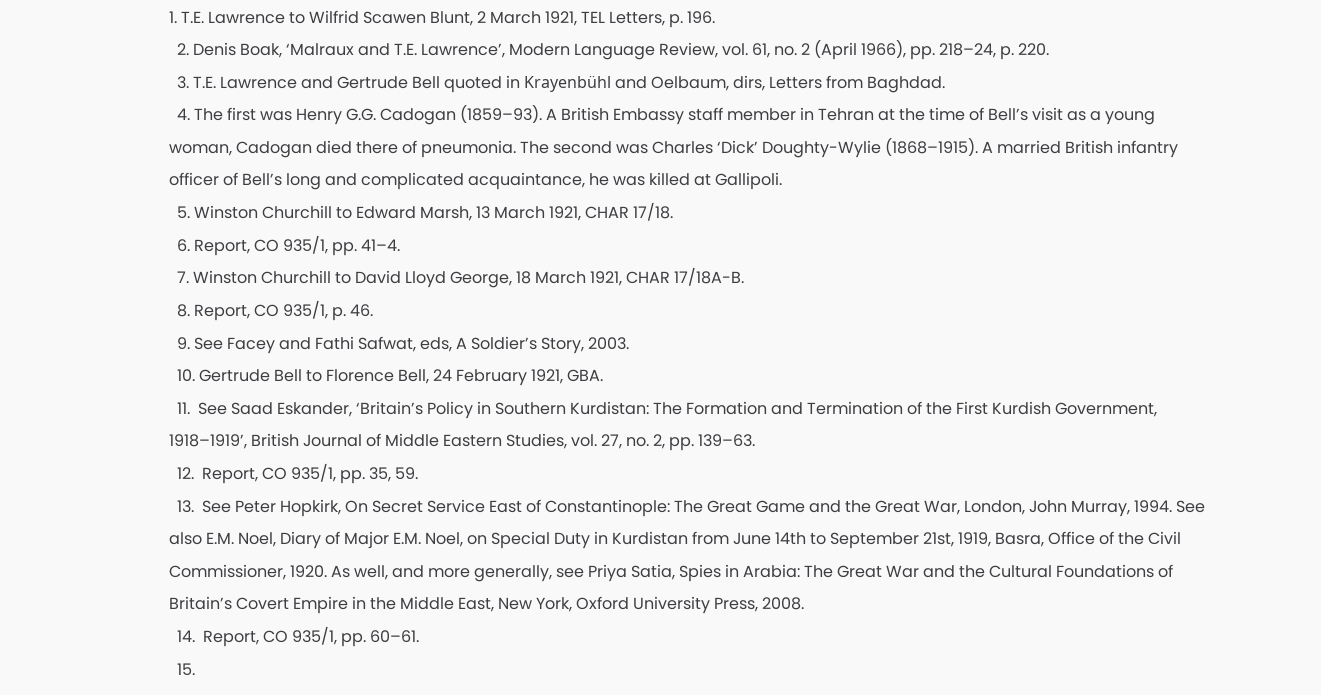1. T.E. Lawrence to Wilfrid Scawen Blunt, 2 March 1921, TEL Letters, p. 196.
  2. Denis Boak, ‘Malraux and T.E. Lawrence’, Modern Language Review, vol. 61, no. 2 (April 1966), pp. 218–24, p. 220.
  3. T.E. Lawrence and Gertrude Bell quoted in Krayenbühl and Oelbaum, dirs, Letters from Baghdad.
  4. The first was Henry G.G. Cadogan (1859–93). A British Embassy staff member in Tehran at the time of Bell’s visit as a young woman, Cadogan died there of pneumonia. The second was Charles ‘Dick’ Doughty-Wylie (1868–1915). A married British infantry officer of Bell’s long and complicated acquaintance, he was killed at Gallipoli.
  5. Winston Churchill to Edward Marsh, 13 March 1921, CHAR 17/18.
  6. Report, CO 935/1, pp. 41–4.
  7. Winston Churchill to David Lloyd George, 18 March 1921, CHAR 17/18A-B.
  8. Report, CO 935/1, p. 46.
  9. See Facey and Fathi Safwat, eds, A Soldier’s Story, 2003.
  10. Gertrude Bell to Florence Bell, 24 February 1921, GBA.
  11.  See Saad Eskander, ‘Britain’s Policy in Southern Kurdistan: The Formation and Termination of the First Kurdish Government, 1918–1919’, British Journal of Middle Eastern Studies, vol. 27, no. 2, pp. 139–63.
  12.  Report, CO 935/1, pp. 35, 59.
  13.  See Peter Hopkirk, On Secret Service East of Constantinople: The Great Game and the Great War, London, John Murray, 1994. See also E.M. Noel, Diary of Major E.M. Noel, on Special Duty in Kurdistan from June 14th to September 21st, 1919, Basra, Office of the Civil Commissioner, 1920. As well, and more generally, see Priya Satia, Spies in Arabia: The Great War and the Cultural Foundations of Britain’s Covert Empire in the Middle East, New York, Oxford University Press, 2008.
  14.  Report, CO 935/1, pp. 60–61.
  15.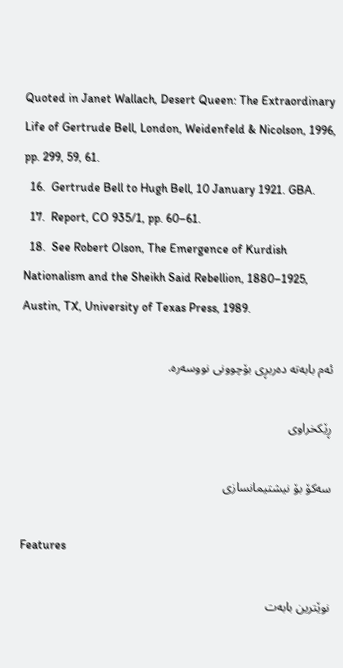Quoted in Janet Wallach, Desert Queen: The Extraordinary Life of Gertrude Bell, London, Weidenfeld & Nicolson, 1996, pp. 299, 59, 61.
  16.  Gertrude Bell to Hugh Bell, 10 January 1921. GBA.
  17.  Report, CO 935/1, pp. 60–61.
  18.  See Robert Olson, The Emergence of Kurdish Nationalism and the Sheikh Said Rebellion, 1880–1925, Austin, TX, University of Texas Press, 1989.

ئەم بابەتە دەربڕی بۆچوونی نووسەرە.

ڕێکخراوی

سەکۆ بۆ نیشتیمانسازی

Features

نوێترین بابەت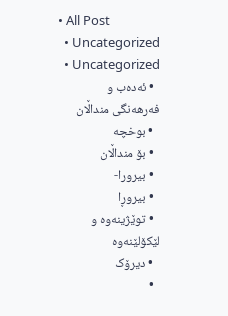• All Post
  • Uncategorized
  • Uncategorized
  • ئەدەب و فەرهەنگی منداڵان
  • بوخچە
  • بۆ منداڵان
  • بیرورا-
  • بیروڕا
  • توێژینەوە و لێکۆلێنەوە
  • دیرۆک
  •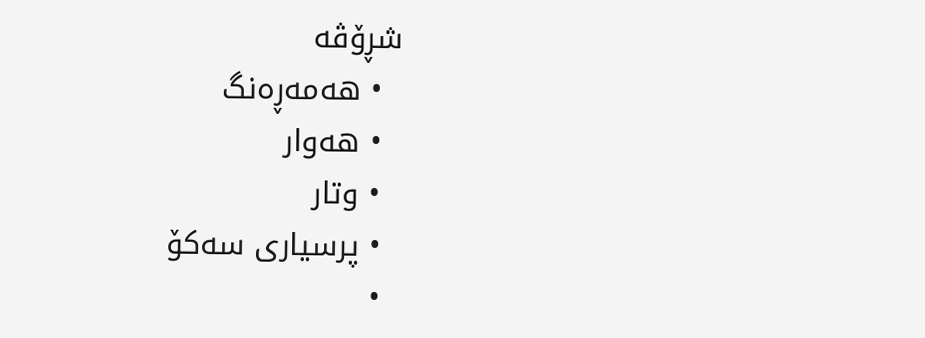شڕۆڤە
  • هەمەڕەنگ
  • هەوار
  • وتار
  • پرسیاری سەکۆ
  •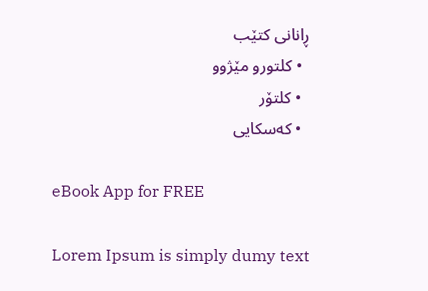ڕانانی کتێب
  • کلتورو مێژوو
  • کلتۆر
  • کەسکایی

eBook App for FREE

Lorem Ipsum is simply dumy text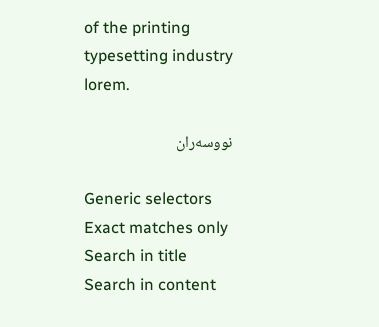of the printing typesetting industry lorem.

نووسەران

Generic selectors
Exact matches only
Search in title
Search in content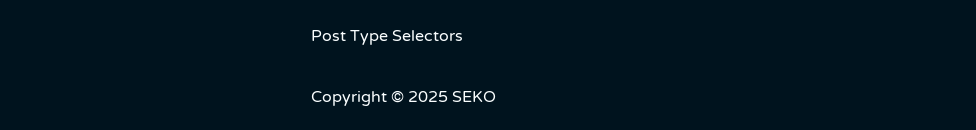Post Type Selectors

Copyright © 2025 SEKO